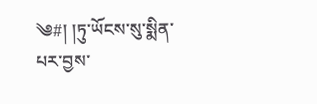༄#། །ཏུ་ཡོངས་སུ་སྨིན་པར་བྱས་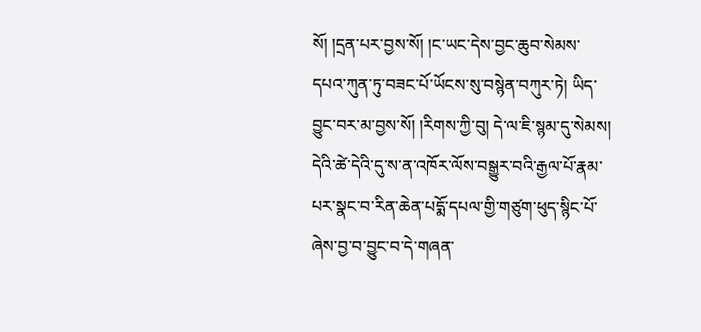སོ། །དྲན་པར་བྱས་སོ། །ང་ཡང་དེས་བྱང་ཆུབ་སེམས་དཔའ་ཀུན་ཏུ་བཟང་པོ་ཡོངས་སུ་བསྙེན་བཀུར་ཏེ། ཡིད་བྱུང་བར་མ་བྱས་སོ། །རིགས་ཀྱི་བུ། དེ་ལ་ཇི་སྙམ་དུ་སེམས། དེའི་ཚེ་དེའི་དུ་ས་ན་འཁོར་ལོས་བསྒྱུར་བའི་རྒྱལ་པོ་རྣམ་པར་སྣང་བ་རིན་ཆེན་པདྨོ་དཔལ་གྱི་གཙུག་ཕུད་སྙིང་པོ་ཞེས་བྱ་བ་བྱུང་བ་དེ་གཞན་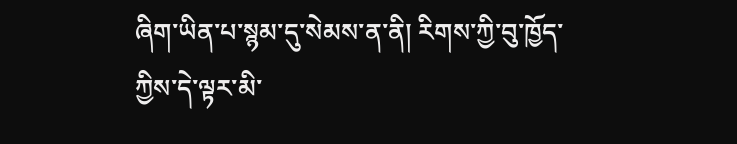ཞིག་ཡིན་པ་སྙམ་དུ་སེམས་ན་ནི། རིགས་ཀྱི་བུ་ཁྱོད་ཀྱིས་དེ་ལྟར་མི་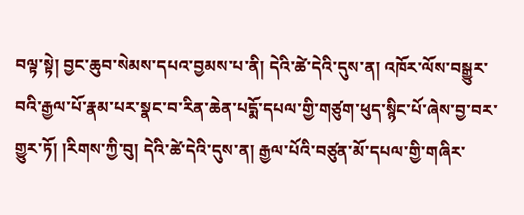བལྟ་སྟེ། བྱང་ཆུབ་སེམས་དཔའ་བྱམས་པ་ནི། དེའི་ཚེ་དེའི་དུས་ན། འཁོར་ལོས་བསྒྱུར་བའི་རྒྱལ་པོ་རྣམ་པར་སྣང་བ་རིན་ཆེན་པདྨོ་དཔལ་གྱི་གཙུག་ཕུད་སྙིང་པོ་ཞེས་བྱ་བར་གྱུར་ཏོ། །རིགས་ཀྱི་བུ། དེའི་ཚེ་དེའི་དུས་ན། རྒྱལ་པོའི་བཙུན་མོ་དཔལ་གྱི་གཞིར་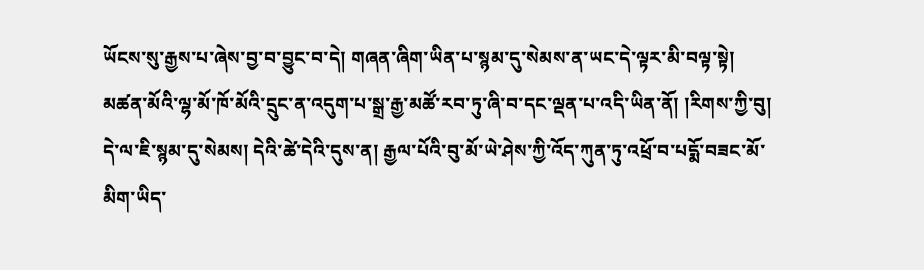ཡོངས་སུ་རྒྱས་པ་ཞེས་བྱ་བ་བྱུང་བ་དེ། གཞན་ཞིག་ཡིན་པ་སྙམ་དུ་སེམས་ན་ཡང་དེ་ལྟར་མི་བལྟ་སྟེ། མཚན་མོའི་ལྷ་མོ་ཁོ་མོའི་དྲུང་ན་འདུག་པ་སྒྲ་རྒྱ་མཚོ་རབ་ཏུ་ཞི་བ་དང་ལྡན་པ་འདི་ཡིན་ནོ། །རིགས་ཀྱི་བུ། དེ་ལ་ཇི་སྙམ་དུ་སེམས། དེའི་ཚེ་དེའི་དུས་ན། རྒྱལ་པོའི་བུ་མོ་ཡེ་ཤེས་ཀྱི་འོད་ཀུན་ཏུ་འཕྲོ་བ་པདྨོ་བཟང་མོ་མིག་ཡིད་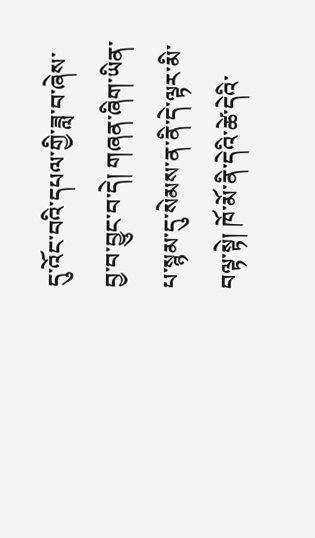དུ་འོང་བའི་དཔལ་གྱི་ཟླ་བ་ཞེས་བྱ་བ་བྱུང་བ་དེ། གཞན་ཞིག་ཡིན་པ་སྙམ་དུ་སེམས་ན་ནི་དེ་ལྟར་མི་བལྟ་སྟེ། ཁོ་མོ་ནི་དེའི་ཚེ་དེའི་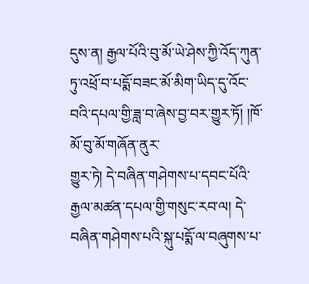དུས་ན། རྒྱལ་པོའི་བུ་མོ་ཡེ་ཤེས་ཀྱི་འོད་ཀུན་ཏུ་འཕྲོ་བ་པདྨོ་བཟང་མོ་མིག་ཡིད་དུ་འོང་བའི་དཔལ་གྱི་ཟླ་བ་ཞེས་བྱ་བར་གྱུར་ཏོ། །ཁོ་མོ་བུ་མོ་གཞོན་ནུར་
གྱུར་ཏེ། དེ་བཞིན་གཤེགས་པ་དབང་པོའི་རྒྱལ་མཚན་དཔལ་གྱི་གསུང་རབ་ལ། དེ་བཞིན་གཤེགས་པའི་སྐུ་པདྨོ་ལ་བཞུགས་པ་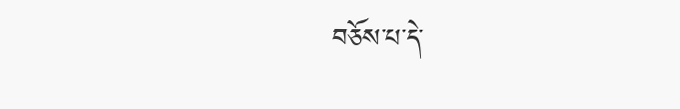བཅོས་པ་དེ་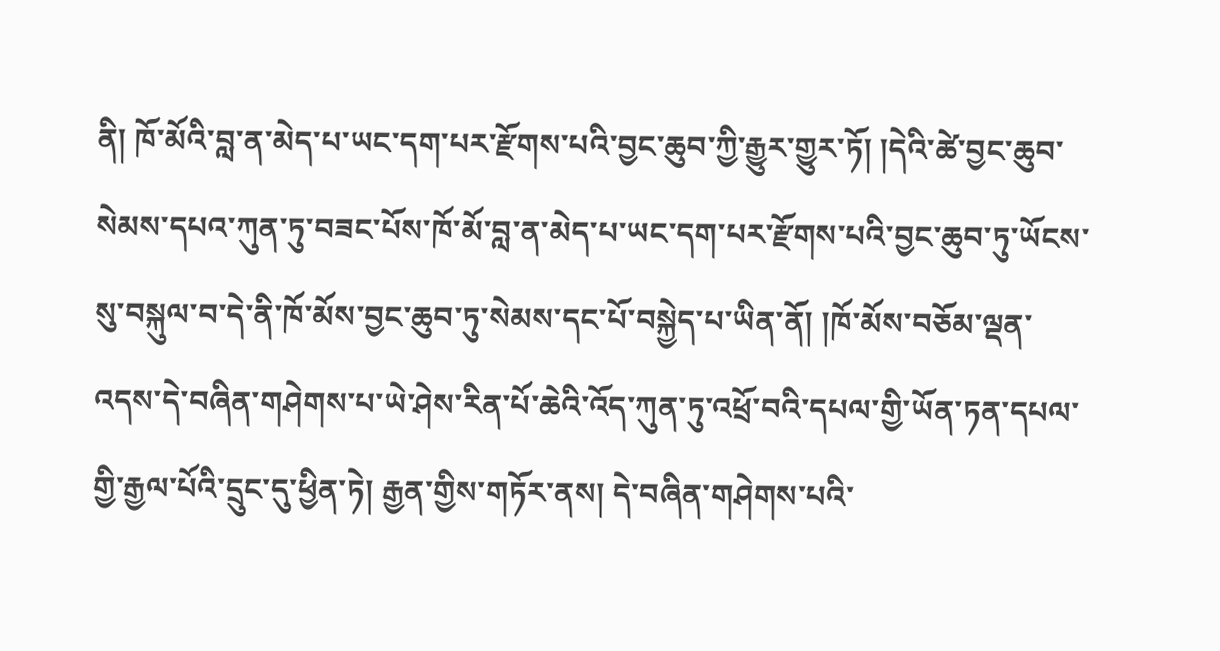ནི། ཁོ་མོའི་བླ་ན་མེད་པ་ཡང་དག་པར་རྫོགས་པའི་བྱང་ཆུབ་ཀྱི་རྒྱུར་གྱུར་ཏོ། །དེའི་ཚེ་བྱང་ཆུབ་སེམས་དཔའ་ཀུན་ཏུ་བཟང་པོས་ཁོ་མོ་བླ་ན་མེད་པ་ཡང་དག་པར་རྫོགས་པའི་བྱང་ཆུབ་ཏུ་ཡོངས་སུ་བསྐུལ་བ་དེ་ནི་ཁོ་མོས་བྱང་ཆུབ་ཏུ་སེམས་དང་པོ་བསྐྱེད་པ་ཡིན་ནོ། །ཁོ་མོས་བཅོམ་ལྡན་འདས་དེ་བཞིན་གཤེགས་པ་ཡེ་ཤེས་རིན་པོ་ཆེའི་འོད་ཀུན་ཏུ་འཕྲོ་བའི་དཔལ་གྱི་ཡོན་ཏན་དཔལ་གྱི་རྒྱལ་པོའི་དྲུང་དུ་ཕྱིན་ཏེ། རྒྱན་གྱིས་གཏོར་ནས། དེ་བཞིན་གཤེགས་པའི་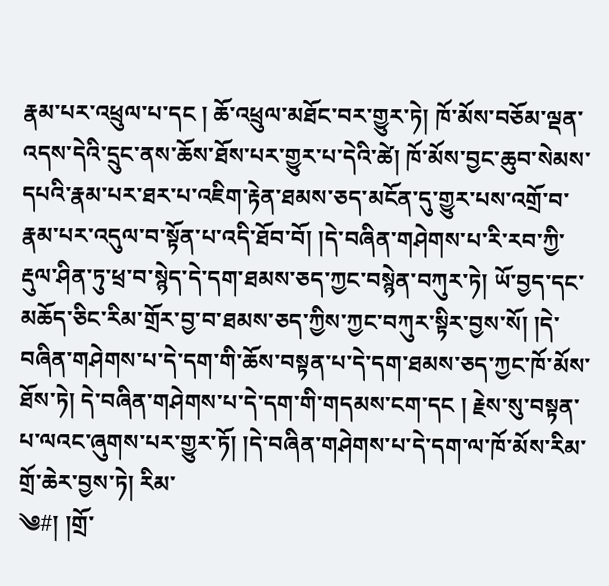རྣམ་པར་འཕྲུལ་པ་དང ། ཆོ་འཕྲུལ་མཐོང་བར་གྱུར་ཏེ། ཁོ་མོས་བཅོམ་ལྡན་འདས་དེའི་དྲུང་ནས་ཆོས་ཐོས་པར་གྱུར་པ་དེའི་ཚེ། ཁོ་མོས་བྱང་ཆུབ་སེམས་དཔའི་རྣམ་པར་ཐར་པ་འཇིག་རྟེན་ཐམས་ཅད་མངོན་དུ་གྱུར་པས་འགྲོ་བ་རྣམ་པར་འདུལ་བ་སྟོན་པ་འདི་ཐོབ་བོ། །དེ་བཞིན་གཤེགས་པ་རི་རབ་ཀྱི་རྡུལ་ཤིན་ཏུ་ཕྲ་བ་སྙེད་དེ་དག་ཐམས་ཅད་ཀྱང་བསྙེན་བཀུར་ཏེ། ཡོ་བྱད་དང་མཆོད་ཅིང་རིམ་གྲོར་བྱ་བ་ཐམས་ཅད་ཀྱིས་ཀྱང་བཀུར་སྟིར་བྱས་སོ། །དེ་བཞིན་གཤེགས་པ་དེ་དག་གི་ཆོས་བསྟན་པ་དེ་དག་ཐམས་ཅད་ཀྱང་ཁོ་མོས་ཐོས་ཏེ། དེ་བཞིན་གཤེགས་པ་དེ་དག་གི་གདམས་ངག་དང ། རྗེས་སུ་བསྟན་པ་ལའང་ཞུགས་པར་གྱུར་ཏོ། །དེ་བཞིན་གཤེགས་པ་དེ་དག་ལ་ཁོ་མོས་རིམ་གྲོ་ཆེར་བྱས་ཏེ། རིམ་
༄#། །གྲོ་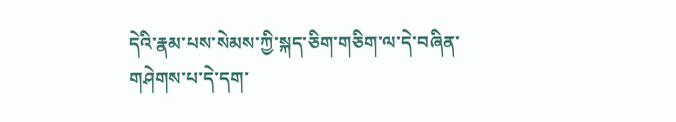དེའི་རྣམ་པས་སེམས་ཀྱི་སྐད་ཅིག་གཅིག་ལ་དེ་བཞིན་གཤེགས་པ་དེ་དག་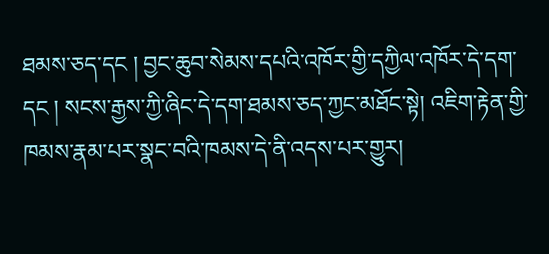ཐམས་ཅད་དང ། བྱང་ཆུབ་སེམས་དཔའི་འཁོར་གྱི་དཀྱིལ་འཁོར་དེ་དག་དང ། སངས་རྒྱས་ཀྱི་ཞིང་དེ་དག་ཐམས་ཅད་ཀྱང་མཐོང་སྟེ། འཇིག་རྟེན་གྱི་ཁམས་རྣམ་པར་སྣང་བའི་ཁམས་དེ་ནི་འདས་པར་གྱུར།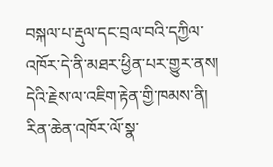བསྐལ་པ་རྡུལ་དང་བྲལ་བའི་དཀྱིལ་འཁོར་དེ་ནི་མཐར་ཕྱིན་པར་གྱུར་ནས། དེའི་རྗེས་ལ་འཇིག་རྟེན་གྱི་ཁམས་ནི། རིན་ཆེན་འཁོར་ལོ་སྣ་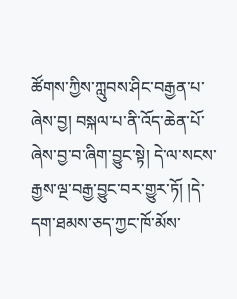ཚོགས་ཀྱིས་ཀླུབས་ཤིང་བརྒྱན་པ་ཞེས་བྱ། བསྐལ་པ་ནི་འོད་ཆེན་པོ་ཞེས་བྱ་བ་ཞིག་བྱུང་སྟེ། དེ་ལ་སངས་རྒྱས་ལྔ་བརྒྱ་བྱུང་བར་གྱུར་ཏོ། །དེ་དག་ཐམས་ཅད་ཀྱང་ཁོ་མོས་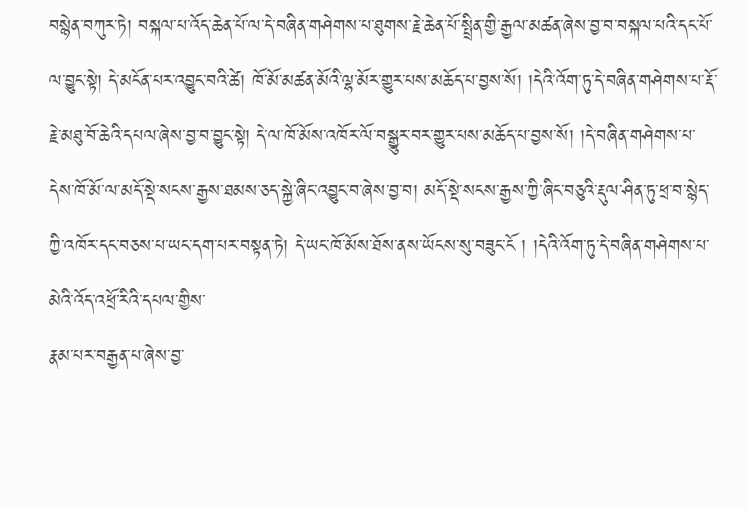བསྙེན་བཀུར་ཏེ། བསྐལ་པ་འོད་ཆེན་པོ་ལ་དེ་བཞིན་གཤེགས་པ་ཐུགས་རྗེ་ཆེན་པོ་སྤྲིན་གྱི་རྒྱལ་མཚན་ཞེས་བྱ་བ་བསྐལ་པའི་དང་པོ་ལ་བྱུང་སྟེ། དེ་མངོན་པར་འབྱུང་བའི་ཚེ། ཁོ་མོ་མཚན་མོའི་ལྷ་མོར་གྱུར་པས་མཆོད་པ་བྱས་སོ། །དེའི་འོག་ཏུ་དེ་བཞིན་གཤེགས་པ་རྡོ་རྗེ་མཐུ་བོ་ཆེའི་དཔལ་ཞེས་བྱ་བ་བྱུང་སྟེ། དེ་ལ་ཁོ་མོས་འཁོར་ལོ་བསྒྱུར་བར་གྱུར་པས་མཆོད་པ་བྱས་སོ། །དེ་བཞིན་གཤེགས་པ་དེས་ཁོ་མོ་ལ་མདོ་སྡེ་སངས་རྒྱས་ཐམས་ཅད་སྐྱེ་ཞིང་འབྱུང་བ་ཞེས་བྱ་བ། མདོ་སྡེ་སངས་རྒྱས་ཀྱི་ཞིང་བཅུའི་རྡུལ་ཤིན་ཏུ་ཕྲ་བ་སྙེད་ཀྱི་འཁོར་དང་བཅས་པ་ཡང་དག་པར་བསྟན་ཏེ། དེ་ཡང་ཁོ་མོས་ཐོས་ནས་ཡོངས་སུ་བཟུང་ངོ ། །དེའི་འོག་ཏུ་དེ་བཞིན་གཤེགས་པ་མེའི་འོད་འཕྲོ་རིའི་དཔལ་གྱིས་
རྣམ་པར་བརྒྱན་པ་ཞེས་བྱ་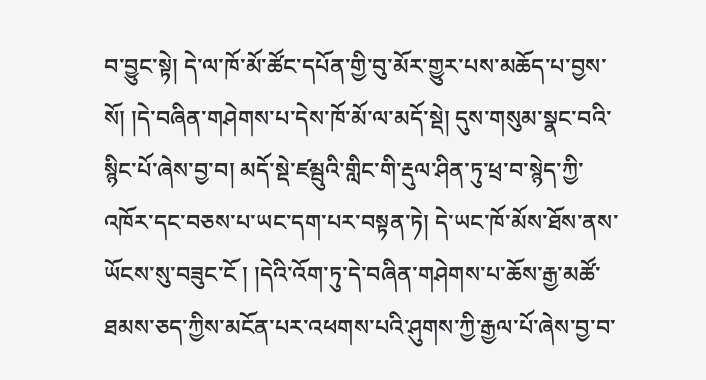བ་བྱུང་སྟེ། དེ་ལ་ཁོ་མོ་ཚོང་དཔོན་གྱི་བུ་མོར་གྱུར་པས་མཆོད་པ་བྱས་སོ། །དེ་བཞིན་གཤེགས་པ་དེས་ཁོ་མོ་ལ་མདོ་སྡེ། དུས་གསུམ་སྣང་བའི་སྙིང་པོ་ཞེས་བྱ་བ། མདོ་སྡེ་ཛམྦུའི་གླིང་གི་རྡུལ་ཤིན་ཏུ་ཕྲ་བ་སྙེད་ཀྱི་འཁོར་དང་བཅས་པ་ཡང་དག་པར་བསྟན་ཏེ། དེ་ཡང་ཁོ་མོས་ཐོས་ནས་ཡོངས་སུ་བཟུང་ངོ ། །དེའི་འོག་ཏུ་དེ་བཞིན་གཤེགས་པ་ཆོས་རྒྱ་མཚོ་ཐམས་ཅད་ཀྱིས་མངོན་པར་འཕགས་པའི་ཤུགས་ཀྱི་རྒྱལ་པོ་ཞེས་བྱ་བ་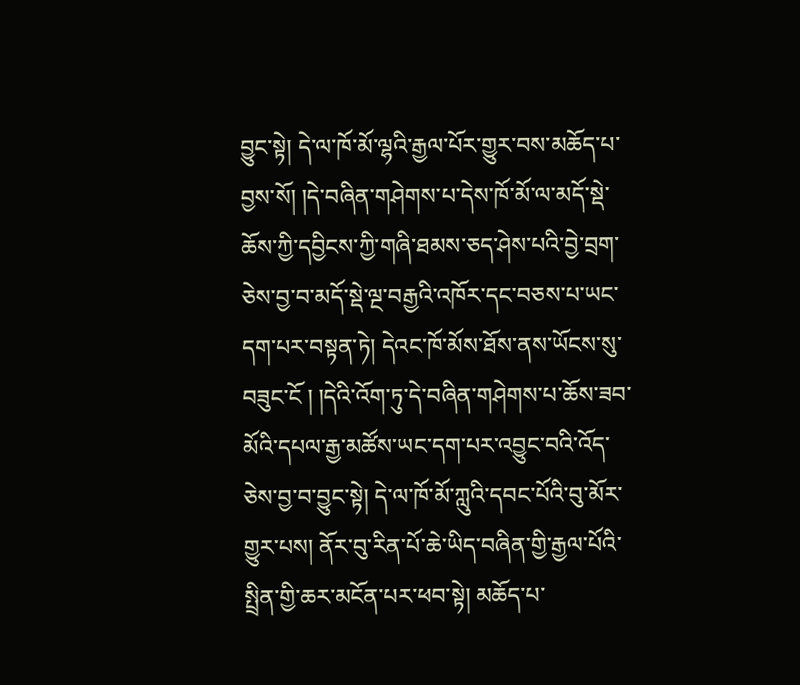བྱུང་སྟེ། དེ་ལ་ཁོ་མོ་ལྷའི་རྒྱལ་པོར་གྱུར་བས་མཆོད་པ་བྱས་སོ། །དེ་བཞིན་གཤེགས་པ་དེས་ཁོ་མོ་ལ་མདོ་སྡེ་ཆོས་ཀྱི་དབྱིངས་ཀྱི་གཞི་ཐམས་ཅད་ཤེས་པའི་བྱེ་བྲག་ཅེས་བྱ་བ་མདོ་སྡེ་ལྔ་བརྒྱའི་འཁོར་དང་བཅས་པ་ཡང་དག་པར་བསྟན་ཏེ། དེའང་ཁོ་མོས་ཐོས་ནས་ཡོངས་སུ་བཟུང་ངོ ། །དེའི་འོག་ཏུ་དེ་བཞིན་གཤེགས་པ་ཆོས་ཟབ་མོའི་དཔལ་རྒྱ་མཚོས་ཡང་དག་པར་འབྱུང་བའི་འོད་ཅེས་བྱ་བ་བྱུང་སྟེ། དེ་ལ་ཁོ་མོ་ཀླུའི་དབང་པོའི་བུ་མོར་གྱུར་པས། ནོར་བུ་རིན་པོ་ཆེ་ཡིད་བཞིན་གྱི་རྒྱལ་པོའི་སྤྲིན་གྱི་ཆར་མངོན་པར་ཕབ་སྟེ། མཆོད་པ་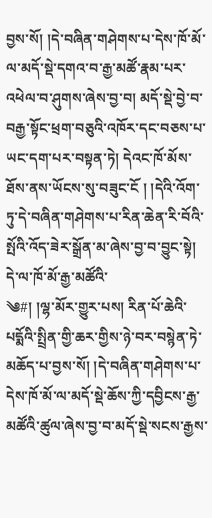བྱས་སོ། །དེ་བཞིན་གཤེགས་པ་དེས་ཁོ་མོ་ལ་མདོ་སྡེ་དགའ་བ་རྒྱ་མཚོ་རྣམ་པར་འཕེལ་བ་ཤུགས་ཞེས་བྱ་བ། མདོ་སྡེ་བྱེ་བ་བརྒྱ་སྟོང་ཕྲག་བཅུའི་འཁོར་དང་བཅས་པ་ཡང་དག་པར་བསྟན་ཏེ། དེའང་ཁོ་མོས་ཐོས་ནས་ཡོངས་སུ་བཟུང་ངོ ། །དེའི་འོག་ཏུ་དེ་བཞིན་གཤེགས་པ་རིན་ཆེན་རི་བོའི་སྤོའི་འོད་ཟེར་སྒྲོན་མ་ཞེས་བྱ་བ་བྱུང་སྟེ། དེ་ལ་ཁོ་མོ་རྒྱ་མཚོའི་
༄#། །ལྷ་མོར་གྱུར་པས། རིན་པོ་ཆེའི་པདྨོའི་སྤྲིན་གྱི་ཆར་གྱིས་ཉེ་བར་བསྙེན་ཏེ་མཆོད་པ་བྱས་སོ། །དེ་བཞིན་གཤེགས་པ་དེས་ཁོ་མོ་ལ་མདོ་སྡེ་ཆོས་ཀྱི་དབྱིངས་རྒྱ་མཚོའི་ཚུལ་ཞེས་བྱ་བ་མདོ་སྡེ་སངས་རྒྱས་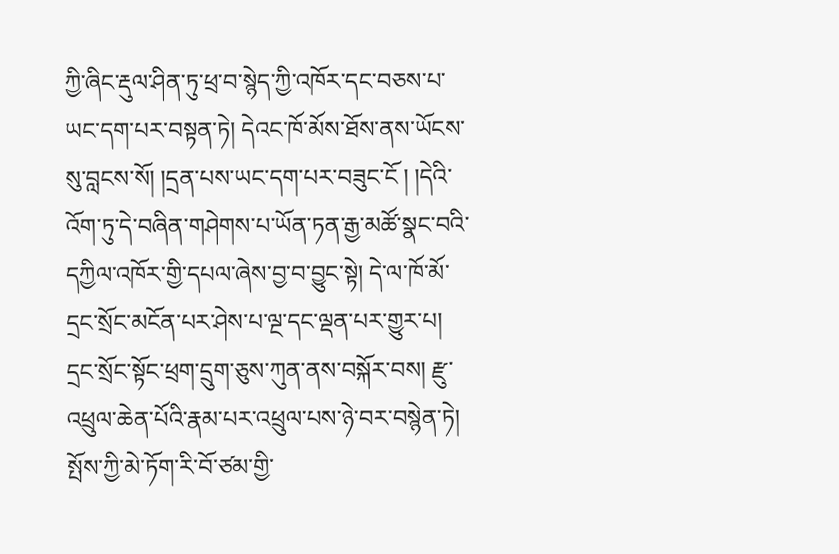ཀྱི་ཞིང་རྡུལ་ཤིན་ཏུ་ཕྲ་བ་སྙེད་ཀྱི་འཁོར་དང་བཅས་པ་ཡང་དག་པར་བསྟན་ཏེ། དེའང་ཁོ་མོས་ཐོས་ནས་ཡོངས་སུ་བླངས་སོ། །དྲན་པས་ཡང་དག་པར་བཟུང་ངོ ། །དེའི་འོག་ཏུ་དེ་བཞིན་གཤེགས་པ་ཡོན་ཏན་རྒྱ་མཚོ་སྣང་བའི་དཀྱིལ་འཁོར་གྱི་དཔལ་ཞེས་བྱ་བ་བྱུང་སྟེ། དེ་ལ་ཁོ་མོ་དྲང་སྲོང་མངོན་པར་ཤེས་པ་ལྔ་དང་ལྡན་པར་གྱུར་པ། དྲང་སྲོང་སྟོང་ཕྲག་དྲུག་ཅུས་ཀུན་ནས་བསྐོར་བས། རྫུ་འཕྲུལ་ཆེན་པོའི་རྣམ་པར་འཕྲུལ་པས་ཉེ་བར་བསྙེན་ཏེ། སྤོས་ཀྱི་མེ་ཏོག་རི་བོ་ཙམ་གྱི་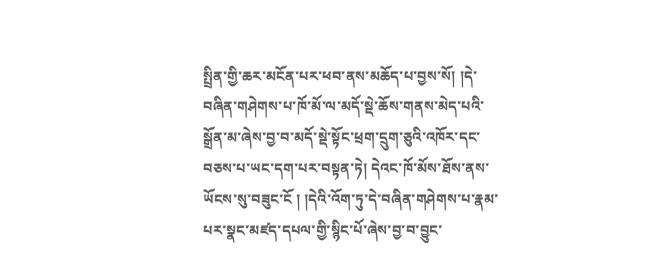སྤྲིན་གྱི་ཆར་མངོན་པར་ཕབ་ནས་མཆོད་པ་བྱས་སོ། །དེ་བཞིན་གཤེགས་པ་ཁོ་མོ་ལ་མདོ་སྡེ་ཆོས་གནས་མེད་པའི་སྒྲོན་མ་ཞེས་བྱ་བ་མདོ་སྡེ་སྟོང་ཕྲག་དྲུག་ཅུའི་འཁོར་དང་བཅས་པ་ཡང་དག་པར་བསྟན་ཏེ། དེའང་ཁོ་མོས་ཐོས་ནས་ཡོངས་སུ་བཟུང་ངོ ། །དེའི་འོག་ཏུ་དེ་བཞིན་གཤེགས་པ་རྣམ་པར་སྣང་མཛད་དཔལ་གྱི་སྙིང་པོ་ཞེས་བྱ་བ་བྱུང་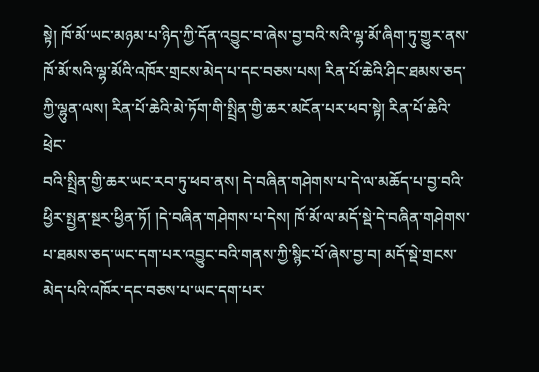སྟེ། ཁོ་མོ་ཡང་མཉམ་པ་ཉིད་ཀྱི་དོན་འབྱུང་བ་ཞེས་བྱ་བའི་སའི་ལྷ་མོ་ཞིག་ཏུ་གྱུར་ནས་ཁོ་མོ་སའི་ལྷ་མོའི་འཁོར་གྲངས་མེད་པ་དང་བཅས་པས། རིན་པོ་ཆེའི་ཤིང་ཐམས་ཅད་ཀྱི་ལྷུན་ལས། རིན་པོ་ཆེའི་མེ་ཏོག་གི་སྤྲིན་གྱི་ཆར་མངོན་པར་ཕབ་སྟེ། རིན་པོ་ཆེའི་ཕྲེང་
བའི་སྤྲིན་གྱི་ཆར་ཡང་རབ་ཏུ་ཕབ་ནས། དེ་བཞིན་གཤེགས་པ་དེ་ལ་མཆོད་པ་བྱ་བའི་ཕྱིར་སྤྱན་སྔར་ཕྱིན་ཏོ། །དེ་བཞིན་གཤེགས་པ་དེས། ཁོ་མོ་ལ་མདོ་སྡེ་དེ་བཞིན་གཤེགས་པ་ཐམས་ཅད་ཡང་དག་པར་འབྱུང་བའི་གནས་ཀྱི་སྙིང་པོ་ཞེས་བྱ་བ། མདོ་སྡེ་གྲངས་མེད་པའི་འཁོར་དང་བཅས་པ་ཡང་དག་པར་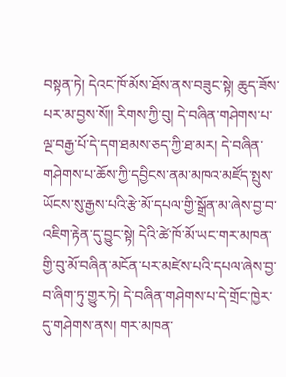བསྟན་ཏེ། དེའང་ཁོ་མོས་ཐོས་ནས་བཟུང་སྟེ། ཆུད་ཟོས་པར་མ་བྱས་སོ།། རིགས་ཀྱི་བུ། དེ་བཞིན་གཤེགས་པ་ལྔ་བརྒྱ་པོ་དེ་དག་ཐམས་ཅད་ཀྱི་ཐ་མར། དེ་བཞིན་གཤེགས་པ་ཆོས་ཀྱི་དབྱིངས་ནམ་མཁའ་མཛོད་སྤུས་ཡོངས་སུ་རྒྱས་པའི་རྩེ་མོ་དཔལ་གྱི་སྒྲོན་མ་ཞེས་བྱ་བ་འཇིག་རྟེན་དུ་བྱུང་སྟེ། དེའི་ཚེ་ཁོ་མོ་ཡང་གར་མཁན་གྱི་བུ་མོ་བཞིན་མངོན་པར་མཛེས་པའི་དཔལ་ཞེས་བྱ་བ་ཞིག་ཏུ་གྱུར་ཏེ། དེ་བཞིན་གཤེགས་པ་དེ་གྲོང་ཁྱེར་དུ་གཤེགས་ནས། གར་མཁན་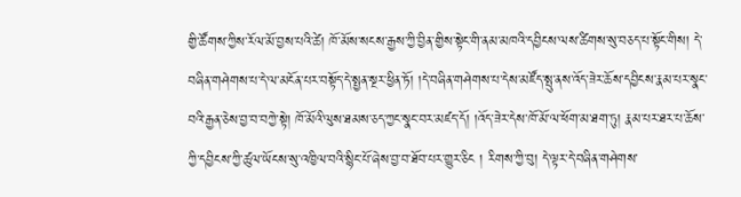གྱི་ཚོགས་ཀྱིས་རོལ་མོ་བྱས་པའི་ཚེ། ཁོ་མོས་སངས་རྒྱས་ཀྱི་བྱིན་གྱིས་སྟེང་གི་ནམ་མཁའི་དབྱིངས་ལས་ཚིགས་སུ་བཅད་པ་སྟོང་གིས། དེ་བཞིན་གཤེགས་པ་དེ་ལ་མངོན་པར་བསྟོད་དེ་སྤྱན་སྔར་ཕྱིན་ཏོ། །དེ་བཞིན་གཤེགས་པ་དེས་མཛོད་སྤུ་ནས་འོད་ཟེར་ཆོས་དབྱིངས་རྣམ་པར་སྣང་བའི་རྒྱན་ཅེས་བྱ་བ་བཀྱེ་སྟེ། ཁོ་མོའི་ལུས་ཐམས་ཅད་ཀྱང་སྣང་བར་མཛད་དོ། །འོད་ཟེར་དེས་ཁོ་མོ་ལ་ཕོག་མ་ཐག་ཏུ། རྣམ་པར་ཐར་པ་ཆོས་ཀྱི་དབྱིངས་ཀྱི་ཚུལ་ཡོངས་སུ་འཁྱིལ་བའི་སྙིང་པོ་ཞེས་བྱ་བ་ཐོབ་པར་གྱུར་ཅིང ། རིགས་ཀྱི་བུ། དེ་ལྟར་དེ་བཞིན་གཤེགས་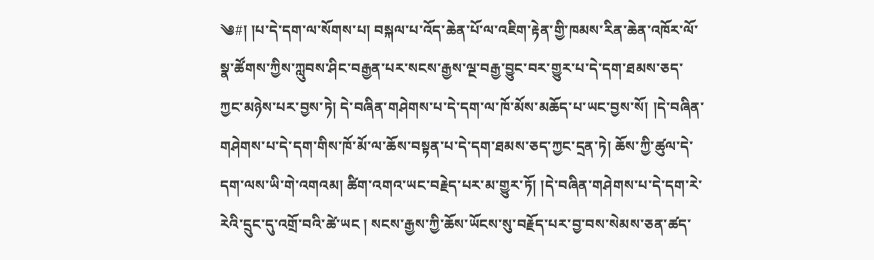༄#། །པ་དེ་དག་ལ་སོགས་པ། བསྐལ་པ་འོད་ཆེན་པོ་ལ་འཇིག་རྟེན་གྱི་ཁམས་རིན་ཆེན་འཁོར་ལོ་སྣ་ཚོགས་ཀྱིས་ཀླུབས་ཤིང་བརྒྱན་པར་སངས་རྒྱས་ལྔ་བརྒྱ་བྱུང་བར་གྱུར་པ་དེ་དག་ཐམས་ཅད་ཀྱང་མཉེས་པར་བྱས་ཏེ། དེ་བཞིན་གཤེགས་པ་དེ་དག་ལ་ཁོ་མོས་མཆོད་པ་ཡང་བྱས་སོ། །དེ་བཞིན་གཤེགས་པ་དེ་དག་གིས་ཁོ་མོ་ལ་ཆོས་བསྟན་པ་དེ་དག་ཐམས་ཅད་ཀྱང་དྲན་ཏེ། ཆོས་ཀྱི་ཚུལ་དེ་དག་ལས་ཡི་གེ་འགའམ། ཚིག་འགའ་ཡང་བརྗེད་པར་མ་གྱུར་ཏོ། །དེ་བཞིན་གཤེགས་པ་དེ་དག་རེ་རེའི་དྲུང་དུ་འགྲོ་བའི་ཚེ་ཡང ། སངས་རྒྱས་ཀྱི་ཆོས་ཡོངས་སུ་བརྗོད་པར་བྱ་བས་སེམས་ཅན་ཚད་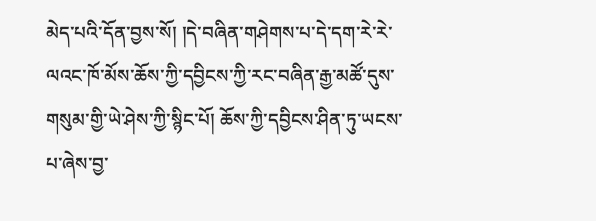མེད་པའི་དོན་བྱས་སོ། །དེ་བཞིན་གཤེགས་པ་དེ་དག་རེ་རེ་ལའང་ཁོ་མོས་ཆོས་ཀྱི་དབྱིངས་ཀྱི་རང་བཞིན་རྒྱ་མཚོ་དུས་གསུམ་གྱི་ཡེ་ཤེས་ཀྱི་སྙིང་པོ། ཆོས་ཀྱི་དབྱིངས་ཤིན་ཏུ་ཡངས་པ་ཞེས་བྱ་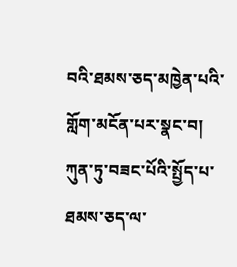བའི་ཐམས་ཅད་མཁྱེན་པའི་གློག་མངོན་པར་སྣང་བ། ཀུན་ཏུ་བཟང་པོའི་སྤྱོད་པ་ཐམས་ཅད་ལ་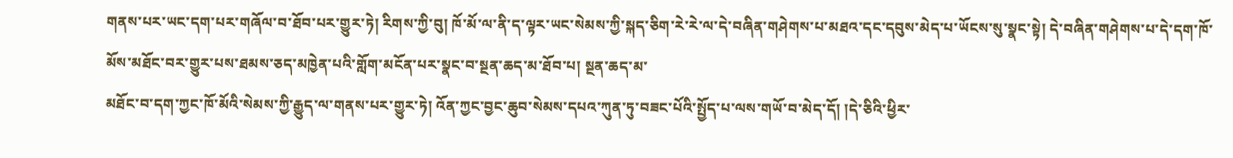གནས་པར་ཡང་དག་པར་གཞོལ་བ་ཐོབ་པར་གྱུར་ཏེ། རིགས་ཀྱི་བུ། ཁོ་མོ་ལ་ནི་ད་ལྟར་ཡང་སེམས་ཀྱི་སྐད་ཅིག་རེ་རེ་ལ་དེ་བཞིན་གཤེགས་པ་མཐའ་དང་དབུས་མེད་པ་ཡོངས་སུ་སྣང་སྟེ། དེ་བཞིན་གཤེགས་པ་དེ་དག་ཁོ་མོས་མཐོང་བར་གྱུར་པས་ཐམས་ཅད་མཁྱེན་པའི་གློག་མངོན་པར་སྣང་བ་སྔན་ཆད་མ་ཐོབ་པ། སྔན་ཆད་མ་
མཐོང་བ་དག་ཀྱང་ཁོ་མོའི་སེམས་ཀྱི་རྒྱུད་ལ་གནས་པར་གྱུར་ཏེ། འོན་ཀྱང་བྱང་ཆུབ་སེམས་དཔའ་ཀུན་ཏུ་བཟང་པོའི་སྤྱོད་པ་ལས་གཡོ་བ་མེད་དོ། །དེ་ཅིའི་ཕྱིར་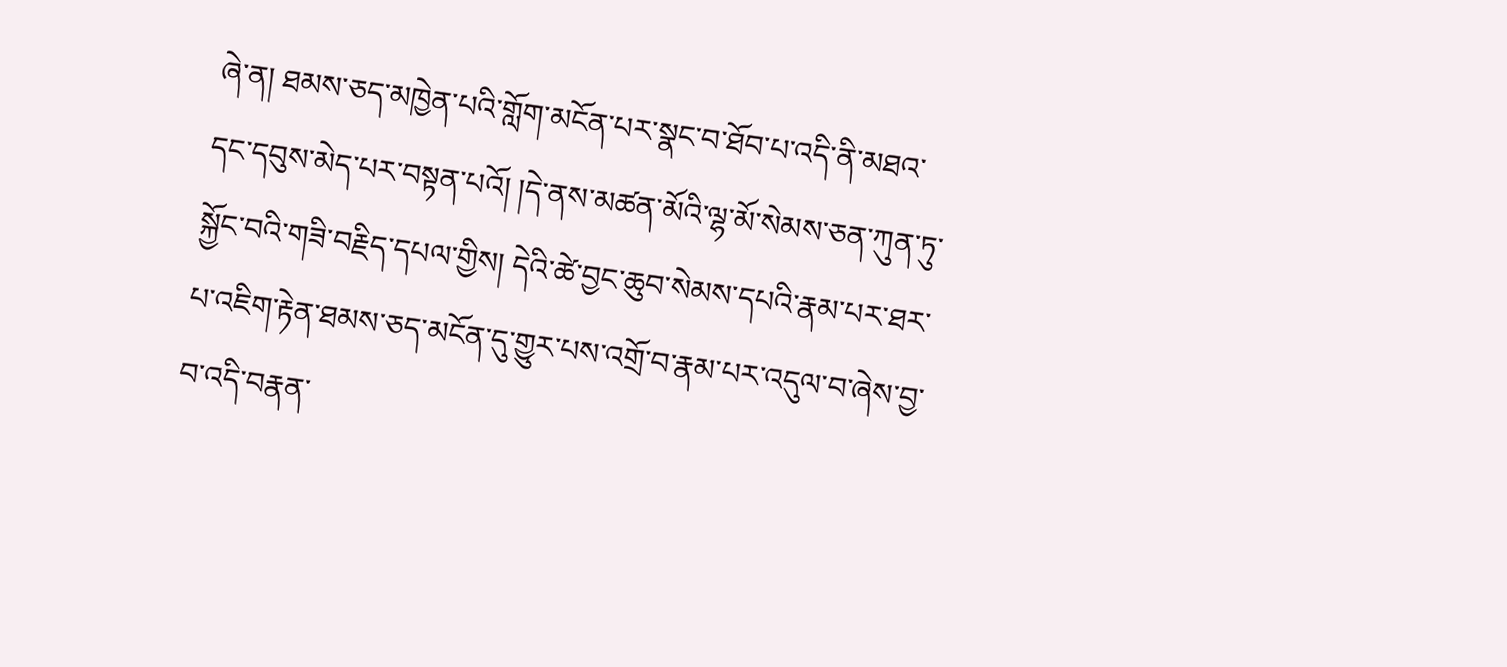ཞེ་ན། ཐམས་ཅད་མཁྱེན་པའི་གློག་མངོན་པར་སྣང་བ་ཐོབ་པ་འདི་ནི་མཐའ་དང་དབུས་མེད་པར་བསྟན་པའོ། །དེ་ནས་མཚན་མོའི་ལྷ་མོ་སེམས་ཅན་ཀུན་ཏུ་སྐྱོང་བའི་གཟི་བརྗིད་དཔལ་གྱིས། དེའི་ཚེ་བྱང་ཆུབ་སེམས་དཔའི་རྣམ་པར་ཐར་པ་འཇིག་རྟེན་ཐམས་ཅད་མངོན་དུ་གྱུར་པས་འགྲོ་བ་རྣམ་པར་འདུལ་བ་ཞེས་བྱ་བ་འདི་བརྣན་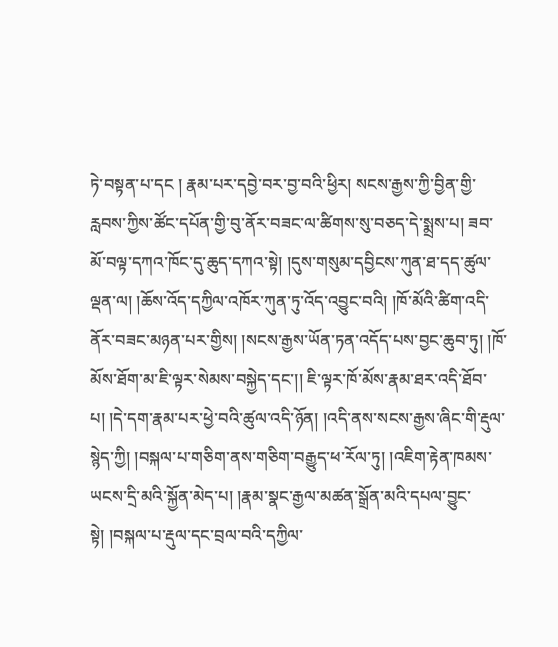ཏེ་བསྟན་པ་དང ། རྣམ་པར་དབྱེ་བར་བྱ་བའི་ཕྱིར། སངས་རྒྱས་ཀྱི་བྱིན་གྱི་རླབས་ཀྱིས་ཚོང་དཔོན་གྱི་བུ་ནོར་བཟང་ལ་ཚིགས་སུ་བཅད་དེ་སྨྲས་པ། ཟབ་མོ་བལྟ་དཀའ་ཁོང་དུ་ཆུད་དཀའ་སྟེ། །དུས་གསུམ་དབྱིངས་ཀུན་ཐ་དད་ཚུལ་ལྡན་ལ། །ཆོས་འོད་དཀྱིལ་འཁོར་ཀུན་ཏུ་འོད་འབྱུང་བའི། །ཁོ་མོའི་ཚིག་འདི་ནོར་བཟང་མཉན་པར་གྱིས། །སངས་རྒྱས་ཡོན་ཏན་འདོད་པས་བྱང་ཆུབ་ཏུ། །ཁོ་མོས་ཐོག་མ་ཇི་ལྟར་སེམས་བསྐྱེད་དང་།། ཇི་ལྟར་ཁོ་མོས་རྣམ་ཐར་འདི་ཐོབ་པ། །དེ་དག་རྣམ་པར་ཕྱེ་བའི་ཚུལ་འདི་ཉོན། །འདི་ནས་སངས་རྒྱས་ཞིང་གི་རྡུལ་སྙེད་ཀྱི། །བསྐལ་པ་གཅིག་ནས་གཅིག་བརྒྱུད་ཕ་རོལ་ཏུ། །འཇིག་རྟེན་ཁམས་ཡངས་དྲི་མའི་སྐྱོན་མེད་པ། །རྣམ་སྣང་རྒྱལ་མཚན་སྒྲོན་མའི་དཔལ་བྱུང་སྟེ། །བསྐལ་པ་རྡུལ་དང་བྲལ་བའི་དཀྱིལ་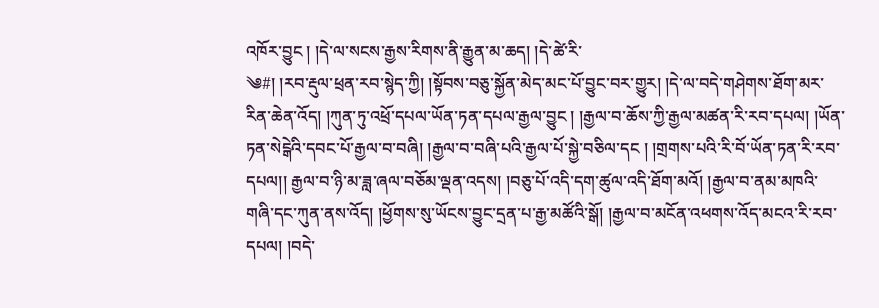འཁོར་བྱུང ། །དེ་ལ་སངས་རྒྱས་རིགས་ནི་རྒྱུན་མ་ཆད། །དེ་ཚེ་རི་
༄#། །རབ་རྡུལ་ཕྲན་རབ་སྙེད་ཀྱི། །སྟོབས་བཅུ་སྐྱོན་མེད་མང་པོ་བྱུང་བར་གྱུར། །དེ་ལ་བདེ་གཤེགས་ཐོག་མར་རིན་ཆེན་འོད། །ཀུན་ཏུ་འཕྲོ་དཔལ་ཡོན་ཏན་དཔལ་རྒྱལ་བྱུང ། །རྒྱལ་བ་ཆོས་ཀྱི་རྒྱལ་མཚན་རི་རབ་དཔལ། །ཡོན་ཏན་སེངྒེའི་དབང་པོ་རྒྱལ་བ་བཞི། །རྒྱལ་བ་བཞི་པའི་རྒྱལ་པོ་སྐྱེ་བཅིལ་དང ། །གྲགས་པའི་རི་བོ་ཡོན་ཏན་རི་རབ་དཔལ།། རྒྱལ་བ་ཉི་མ་ཟླ་ཞལ་བཅོམ་ལྡན་འདས། །བཅུ་པོ་འདི་དག་ཚུལ་འདི་ཐོག་མའོ། །རྒྱལ་བ་ནམ་མཁའི་གཞི་དང་ཀུན་ནས་འོད། །ཕྱོགས་སུ་ཡོངས་བྱུང་དྲན་པ་རྒྱ་མཚོའི་སྒོ། །རྒྱལ་བ་མངོན་འཕགས་འོད་མངའ་རི་རབ་དཔལ། །བདེ་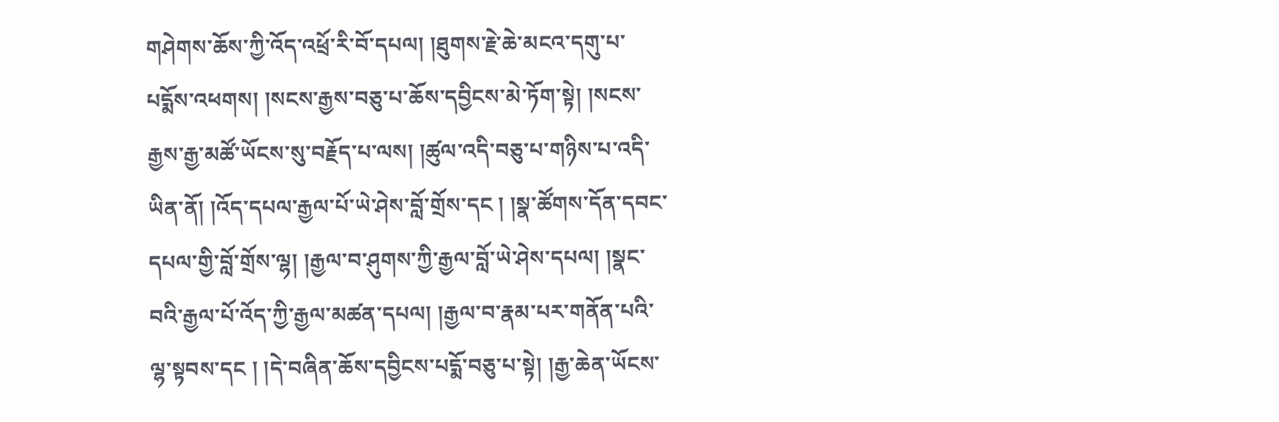གཤེགས་ཆོས་ཀྱི་འོད་འཕྲོ་རི་བོ་དཔལ། །ཐུགས་རྗེ་ཆེ་མངའ་དགུ་པ་པདྨོས་འཕགས། །སངས་རྒྱས་བཅུ་པ་ཆོས་དབྱིངས་མེ་ཏོག་སྟེ། །སངས་རྒྱས་རྒྱ་མཚོ་ཡོངས་སུ་བརྗོད་པ་ལས། །ཚུལ་འདི་བཅུ་པ་གཉིས་པ་འདི་ཡིན་ནོ། །འོད་དཔལ་རྒྱལ་པོ་ཡེ་ཤེས་བློ་གྲོས་དང ། །སྣ་ཚོགས་དོན་དབང་དཔལ་གྱི་བློ་གྲོས་ལྷ། །རྒྱལ་བ་ཤུགས་ཀྱི་རྒྱལ་བློ་ཡེ་ཤེས་དཔལ། །སྣང་བའི་རྒྱལ་པོ་འོད་ཀྱི་རྒྱལ་མཚན་དཔལ། །རྒྱལ་བ་རྣམ་པར་གནོན་པའི་ལྷ་སྟབས་དང ། །དེ་བཞིན་ཆོས་དབྱིངས་པདྨོ་བཅུ་པ་སྟེ། །རྒྱ་ཆེན་ཡོངས་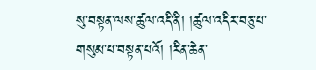སུ་བསྟན་ལས་ཚུལ་འདི་ནི། །ཚུལ་འདིར་བཅུ་པ་གསུམ་པ་བསྟན་པའོ། །རིན་ཆེན་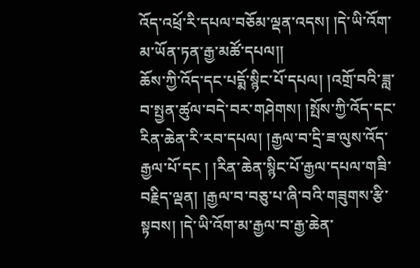འོད་འཕྲོ་རི་དཔལ་བཅོམ་ལྡན་འདས། །དེ་ཡི་འོག་མ་ཡོན་ཏན་རྒྱ་མཚོ་དཔལ།།
ཆོས་ཀྱི་འོད་དང་པདྨོ་སྙིང་པོ་དཔལ། །འགྲོ་བའི་ཟླ་བ་སྤྱན་ཚུལ་བདེ་བར་གཤེགས། །སྤོས་ཀྱི་འོད་དང་རིན་ཆེན་རི་རབ་དཔལ། །རྒྱལ་བ་དྲི་ཟ་ལུས་འོད་རྒྱལ་པོ་དང ། །རིན་ཆེན་སྙིང་པོ་རྒྱལ་དཔལ་གཟི་བརྗིད་ལྡན། །རྒྱལ་བ་བཅུ་པ་ཞི་བའི་གཟུགས་རྩི་སྟབས། །དེ་ཡི་འོག་མ་རྒྱལ་བ་རྒྱ་ཆེན་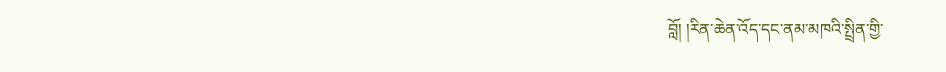བློ། །རིན་ཆེན་འོད་དང་ནམ་མཁའི་སྤྲིན་གྱི་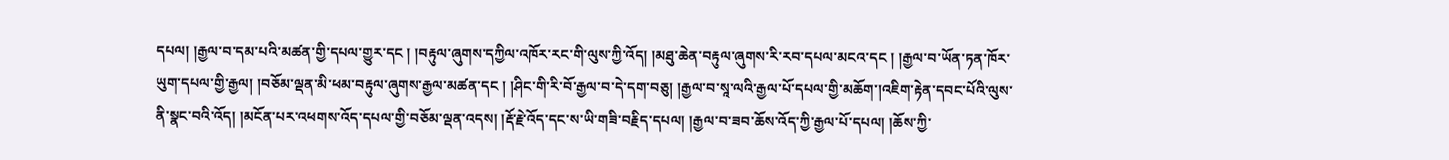དཔལ། །རྒྱལ་བ་དམ་པའི་མཚན་གྱི་དཔལ་གྱུར་དང ། །བརྟུལ་ཞུགས་དཀྱིལ་འཁོར་རང་གི་ལུས་ཀྱི་འོད། །མཐུ་ཆེན་བརྟུལ་ཞུགས་རི་རབ་དཔལ་མངའ་དང ། །རྒྱལ་བ་ཡོན་ཏན་ཁོར་ཡུག་དཔལ་གྱི་རྒྱལ། །བཅོམ་ལྡན་མི་ཕམ་བརྟུལ་ཞུགས་རྒྱལ་མཚན་དང ། །ཤིང་གི་རི་བོ་རྒྱལ་བ་དེ་དག་བཅུ། །རྒྱལ་བ་སཱ་ལའི་རྒྱལ་པོ་དཔལ་གྱི་མཆོག་།འཇིག་རྟེན་དབང་པོའི་ལུས་ནི་སྣང་བའི་འོད། །མངོན་པར་འཕགས་འོད་དཔལ་གྱི་བཅོམ་ལྡན་འདས། །རྡོ་རྗེ་འོད་དང་ས་ཡི་གཟི་བརྗིད་དཔལ། །རྒྱལ་བ་ཟབ་ཆོས་འོད་ཀྱི་རྒྱལ་པོ་དཔལ། །ཆོས་ཀྱི་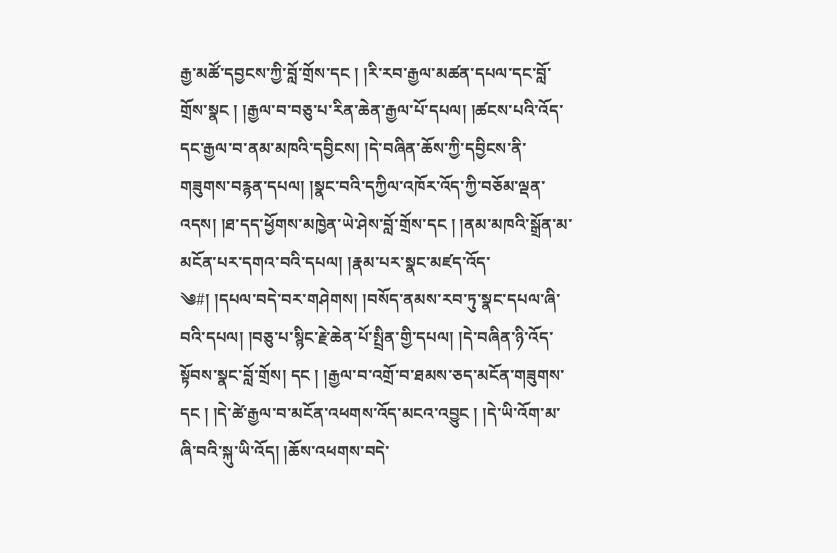རྒྱ་མཚོ་དབྱངས་ཀྱི་བློ་གྲོས་དང ། །རི་རབ་རྒྱལ་མཚན་དཔལ་དང་བློ་གྲོས་སྣང ། །རྒྱལ་བ་བཅུ་པ་རིན་ཆེན་རྒྱལ་པོ་དཔལ། །ཚངས་པའི་འོད་དང་རྒྱལ་བ་ནམ་མཁའི་དབྱིངས། །དེ་བཞིན་ཆོས་ཀྱི་དབྱིངས་ནི་གཟུགས་བརྙན་དཔལ། །སྣང་བའི་དཀྱིལ་འཁོར་འོད་ཀྱི་བཅོམ་ལྡན་འདས། །ཐ་དད་ཕྱོགས་མཁྱེན་ཡེ་ཤེས་བློ་གྲོས་དང ། །ནམ་མཁའི་སྒྲོན་མ་མངོན་པར་དགའ་བའི་དཔལ། །རྣམ་པར་སྣང་མཛད་འོད་
༄#། །དཔལ་བདེ་བར་གཤེགས། །བསོད་ནམས་རབ་ཏུ་སྣང་དཔལ་ཞི་བའི་དཔལ། །བཅུ་པ་སྙིང་རྗེ་ཆེན་པོ་སྤྲིན་གྱི་དཔལ། །དེ་བཞིན་ཉི་འོད་སྟོབས་སྣང་བློ་གྲོས། དང ། །རྒྱལ་བ་འགྲོ་བ་ཐམས་ཅད་མངོན་གཟུགས་དང ། །དེ་ཚེ་རྒྱལ་བ་མངོན་འཕགས་འོད་མངའ་འབྱུང ། །དེ་ཡི་འོག་མ་ཞི་བའི་སྐུ་ཡི་འོད། །ཆོས་འཕགས་བདེ་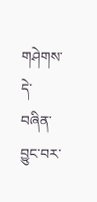གཤེགས་དེ་བཞིན་བྱུང་བར་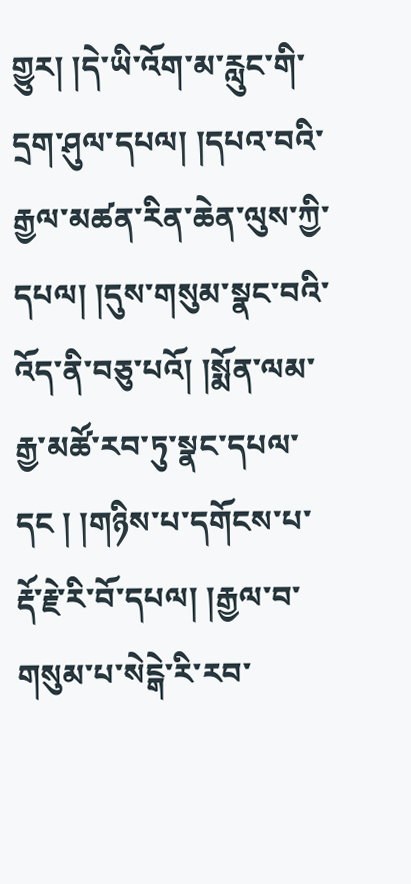གྱུར། །དེ་ཡི་འོག་མ་རླུང་གི་དྲག་ཤུལ་དཔལ། །དཔའ་བའི་རྒྱལ་མཚན་རིན་ཆེན་ལུས་ཀྱི་དཔལ། །དུས་གསུམ་སྣང་བའི་འོད་ནི་བཅུ་པའོ། །སྨོན་ལམ་རྒྱ་མཚོ་རབ་ཏུ་སྣང་དཔལ་དང ། །གཉིས་པ་དགོངས་པ་རྡོ་རྗེ་རི་བོ་དཔལ། །རྒྱལ་བ་གསུམ་པ་སེངྒེ་རི་རབ་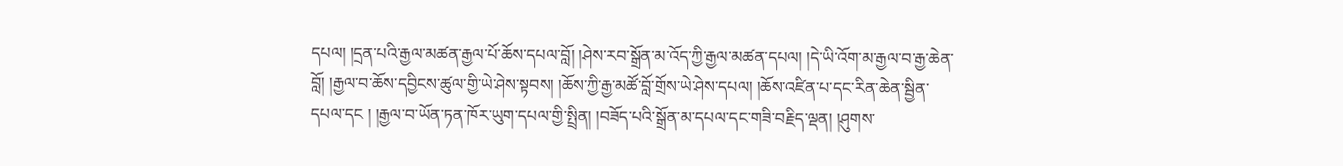དཔལ། །དྲན་པའི་རྒྱལ་མཚན་རྒྱལ་པོ་ཆོས་དཔལ་བློ། །ཤེས་རབ་སྒྲོན་མ་འོད་ཀྱི་རྒྱལ་མཚན་དཔལ། །དེ་ཡི་འོག་མ་རྒྱལ་བ་རྒྱ་ཆེན་བློ། །རྒྱལ་བ་ཆོས་དབྱིངས་ཚུལ་གྱི་ཡེ་ཤེས་སྟབས། །ཆོས་ཀྱི་རྒྱ་མཚོ་བློ་གྲོས་ཡེ་ཤེས་དཔལ། །ཆོས་འཛིན་པ་དང་རིན་ཆེན་སྦྱིན་དཔལ་དང ། །རྒྱལ་བ་ཡོན་ཏན་ཁོར་ཡུག་དཔལ་གྱི་སྤྲིན། །བཟོད་པའི་སྒྲོན་མ་དཔལ་དང་གཟི་བརྗིད་ལྡན། །ཤུགས་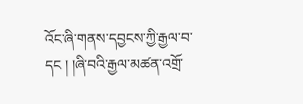འོང་ཞི་གནས་དབྱངས་ཀྱི་རྒྱལ་བ་དང ། །ཞི་བའི་རྒྱལ་མཚན་འགྲོ་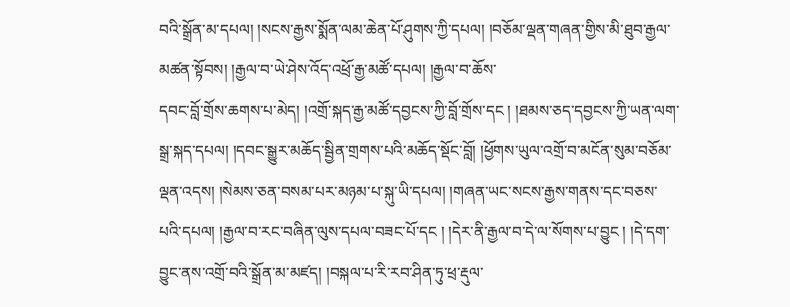བའི་སྒྲོན་མ་དཔལ། །སངས་རྒྱས་སྨོན་ལམ་ཆེན་པོ་ཤུགས་ཀྱི་དཔལ། །བཅོམ་ལྡན་གཞན་གྱིས་མི་ཐུབ་རྒྱལ་མཚན་སྟོབས། །རྒྱལ་བ་ཡེ་ཤེས་འོད་འཕྲོ་རྒྱ་མཚོ་དཔལ། །རྒྱལ་བ་ཆོས་
དབང་བློ་གྲོས་ཆགས་པ་མེད། །འགྲོ་སྐད་རྒྱ་མཚོ་དབྱངས་ཀྱི་བློ་གྲོས་དང ། །ཐམས་ཅད་དབྱངས་ཀྱི་ཡན་ལག་སྒྲ་སྐད་དཔལ། །དབང་སྒྱུར་མཆོད་སྦྱིན་གྲགས་པའི་མཆོད་སྡོང་བློ། །ཕྱོགས་ཡུལ་འགྲོ་བ་མངོན་སུམ་བཅོམ་ལྡན་འདས། །སེམས་ཅན་བསམ་པར་མཉམ་པ་སྐུ་ཡི་དཔལ། །གཞན་ཡང་སངས་རྒྱས་གནས་དང་བཅས་པའི་དཔལ། །རྒྱལ་བ་རང་བཞིན་ལུས་དཔལ་བཟང་པོ་དང ། །དེར་ནི་རྒྱལ་བ་དེ་ལ་སོགས་པ་བྱུང ། །དེ་དག་བྱུང་ནས་འགྲོ་བའི་སྒྲོན་མ་མཛད། །བསྐལ་པ་རི་རབ་ཤིན་ཏུ་ཕྲ་རྡུལ་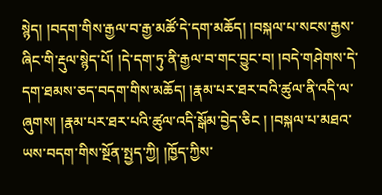སྙེད། །བདག་གིས་རྒྱལ་བ་རྒྱ་མཚོ་དེ་དག་མཆོད། །བསྐལ་པ་སངས་རྒྱས་ཞིང་གི་རྡུལ་སྙེད་པོ། །དེ་དག་ཏུ་ནི་རྒྱལ་བ་གང་བྱུང་བ། །བདེ་གཤེགས་དེ་དག་ཐམས་ཅད་བདག་གིས་མཆོད། །རྣམ་པར་ཐར་བའི་ཚུལ་ནི་འདི་ལ་ཞུགས། །རྣམ་པར་ཐར་པའི་ཚུལ་འདི་སྒོམ་བྱེད་ཅིང ། །བསྐལ་པ་མཐའ་ཡས་བདག་གིས་སྔོན་སྤྱད་ཀྱི། །ཁྱོད་ཀྱིས་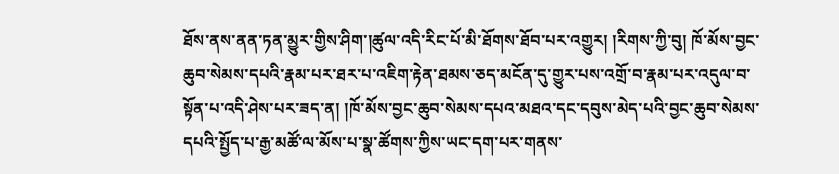ཐོས་ནས་ནན་ཏན་མྱུར་གྱིས་ཤིག་།ཚུལ་འདི་རིང་པོ་མི་ཐོགས་ཐོབ་པར་འགྱུར། །རིགས་ཀྱི་བུ། ཁོ་མོས་བྱང་ཆུབ་སེམས་དཔའི་རྣམ་པར་ཐར་པ་འཇིག་རྟེན་ཐམས་ཅད་མངོན་དུ་གྱུར་པས་འགྲོ་བ་རྣམ་པར་འདུལ་བ་སྟོན་པ་འདི་ཤེས་པར་ཟད་ན། །ཁོ་མོས་བྱང་ཆུབ་སེམས་དཔའ་མཐའ་དང་དབུས་མེད་པའི་བྱང་ཆུབ་སེམས་དཔའི་སྤྱོད་པ་རྒྱ་མཚོ་ལ་མོས་པ་སྣ་ཚོགས་ཀྱིས་ཡང་དག་པར་གནས་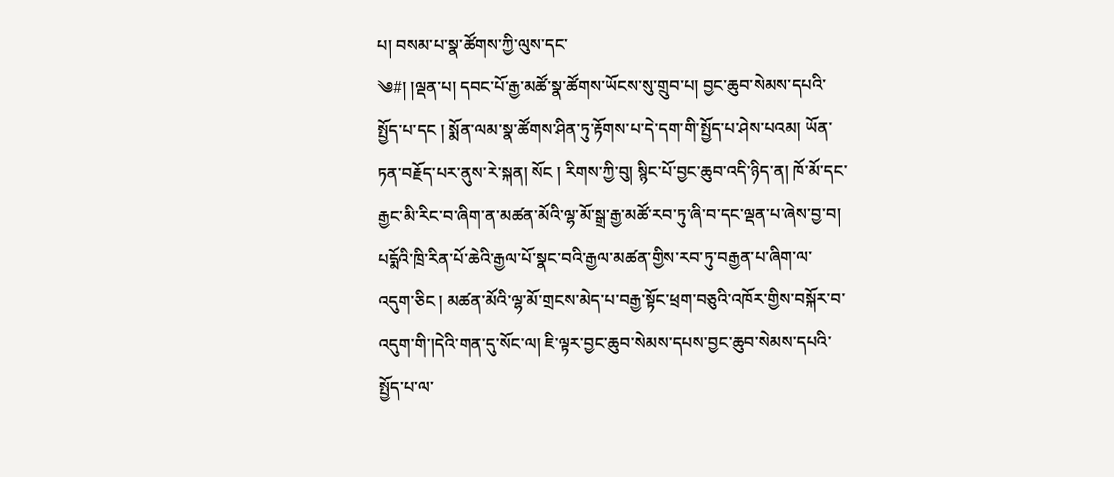པ། བསམ་པ་སྣ་ཚོགས་ཀྱི་ལུས་དང་
༄#། །ལྡན་པ། དབང་པོ་རྒྱ་མཚོ་སྣ་ཚོགས་ཡོངས་སུ་གྲུབ་པ། བྱང་ཆུབ་སེམས་དཔའི་སྤྱོད་པ་དང ། སྨོན་ལམ་སྣ་ཚོགས་ཤིན་ཏུ་རྟོགས་པ་དེ་དག་གི་སྤྱོད་པ་ཤེས་པའམ། ཡོན་ཏན་བརྗོད་པར་ནུས་རེ་སྐན། སོང ། རིགས་ཀྱི་བུ། སྙིང་པོ་བྱང་ཆུབ་འདི་ཉིད་ན། ཁོ་མོ་དང་རྒྱང་མི་རིང་བ་ཞིག་ན་མཚན་མོའི་ལྷ་མོ་སྒྲ་རྒྱ་མཚོ་རབ་ཏུ་ཞི་བ་དང་ལྡན་པ་ཞེས་བྱ་བ། པདྨོའི་ཁྲི་རིན་པོ་ཆེའི་རྒྱལ་པོ་སྣང་བའི་རྒྱལ་མཚན་གྱིས་རབ་ཏུ་བརྒྱན་པ་ཞིག་ལ་འདུག་ཅིང ། མཚན་མོའི་ལྷ་མོ་གྲངས་མེད་པ་བརྒྱ་སྟོང་ཕྲག་བཅུའི་འཁོར་གྱིས་བསྐོར་བ་འདུག་གི་།དེའི་གན་དུ་སོང་ལ། ཇི་ལྟར་བྱང་ཆུབ་སེམས་དཔས་བྱང་ཆུབ་སེམས་དཔའི་སྤྱོད་པ་ལ་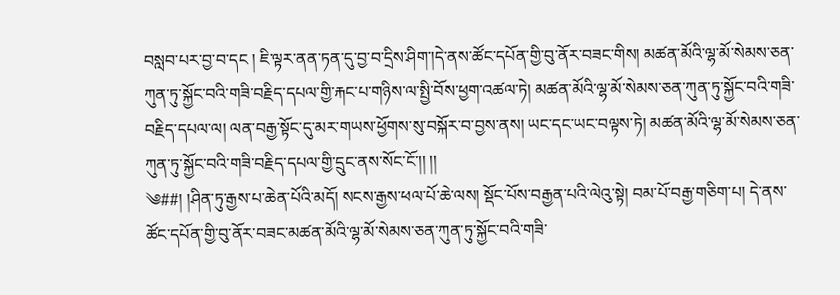བསླབ་པར་བྱ་བ་དང ། ཇི་ལྟར་ནན་ཏན་དུ་བྱ་བ་དྲིས་ཤིག་།དེ་ནས་ཚོང་དཔོན་གྱི་བུ་ནོར་བཟང་གིས། མཚན་མོའི་ལྷ་མོ་སེམས་ཅན་ཀུན་ཏུ་སྐྱོང་བའི་གཟི་བརྗིད་དཔལ་གྱི་རྐང་པ་གཉིས་ལ་སྤྱི་བོས་ཕྱག་འཚལ་ཏེ། མཚན་མོའི་ལྷ་མོ་སེམས་ཅན་ཀུན་ཏུ་སྐྱོང་བའི་གཟི་བརྗིད་དཔལ་ལ། ལན་བརྒྱ་སྟོང་དུ་མར་གཡས་ཕྱོགས་སུ་བསྐོར་བ་བྱས་ནས། ཡང་དང་ཡང་བལྟས་ཏེ། མཚན་མོའི་ལྷ་མོ་སེམས་ཅན་ཀུན་ཏུ་སྐྱོང་བའི་གཟི་བརྗིད་དཔལ་གྱི་དྲུང་ནས་སོང་ངོ་།། །།
༄##། །ཤིན་ཏུ་རྒྱས་པ་ཆེན་པོའི་མདོ། སངས་རྒྱས་ཕལ་པོ་ཆེ་ལས། སྡོང་པོས་བརྒྱན་པའི་ལེའུ་སྟེ། བམ་པོ་བརྒྱ་གཅིག་པ། དེ་ནས་ཚོང་དཔོན་གྱི་བུ་ནོར་བཟང་མཚན་མོའི་ལྷ་མོ་སེམས་ཅན་ཀུན་ཏུ་སྐྱོང་བའི་གཟི་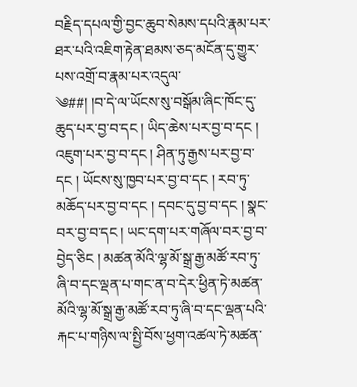བརྗིད་དཔལ་གྱི་བྱང་ཆུབ་སེམས་དཔའི་རྣམ་པར་ཐར་པའི་འཇིག་རྟེན་ཐམས་ཅད་མངོན་དུ་གྱུར་པས་འགྲོ་བ་རྣམ་པར་འདུལ་
༄##། །བ་དེ་ལ་ཡོངས་སུ་བསྒོམ་ཞིང་ཁོང་དུ་ཆུད་པར་བྱ་བ་དང ། ཡིད་ཆེས་པར་བྱ་བ་དང ། འཇུག་པར་བྱ་བ་དང ། ཤིན་ཏུ་རྒྱས་པར་བྱ་བ་དང ། ཡོངས་སུ་ཁྱབ་པར་བྱ་བ་དང ། རབ་ཏུ་མཆོད་པར་བྱ་བ་དང ། དབང་དུ་བྱ་བ་དང ། སྣང་བར་བྱ་བ་དང ། ཡང་དག་པར་གཞོལ་བར་བྱ་བ་བྱེད་ཅིང ། མཚན་མོའི་ལྷ་མོ་སྒྲ་རྒྱ་མཚོ་རབ་ཏུ་ཞི་བ་དང་ལྡན་པ་གང་ན་བ་དེར་ཕྱིན་ཏེ་མཚན་མོའི་ལྷ་མོ་སྒྲ་རྒྱ་མཚོ་རབ་ཏུ་ཞི་བ་དང་ལྡན་པའི་རྐང་པ་གཉིས་ལ་སྤྱི་བོས་ཕྱག་འཚལ་ཏེ་མཚན་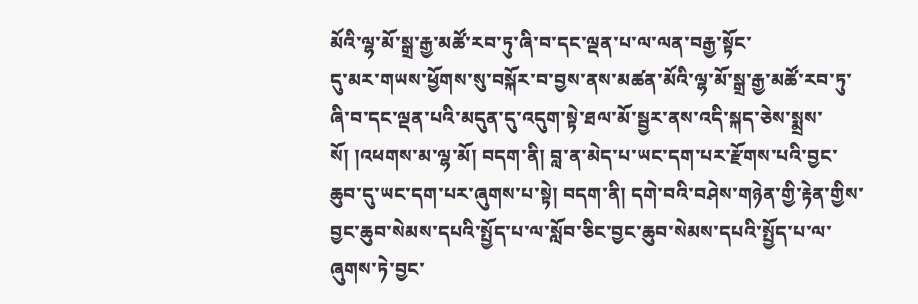མོའི་ལྷ་མོ་སྒྲ་རྒྱ་མཚོ་རབ་ཏུ་ཞི་བ་དང་ལྡན་པ་ལ་ལན་བརྒྱ་སྟོང་
དུ་མར་གཡས་ཕྱོགས་སུ་བསྐོར་བ་བྱས་ནས་མཚན་མོའི་ལྷ་མོ་སྒྲ་རྒྱ་མཚོ་རབ་ཏུ་ཞི་བ་དང་ལྡན་པའི་མདུན་དུ་འདུག་སྟེ་ཐལ་མོ་སྦྱར་ནས་འདི་སྐད་ཅེས་སྨྲས་སོ། །འཕགས་མ་ལྷ་མོ། བདག་ནི། བླ་ན་མེད་པ་ཡང་དག་པར་རྫོགས་པའི་བྱང་ཆུབ་དུ་ཡང་དག་པར་ཞུགས་པ་སྟེ། བདག་ནི། དགེ་བའི་བཤེས་གཉེན་གྱི་རྟེན་གྱིས་བྱང་ཆུབ་སེམས་དཔའི་སྤྱོད་པ་ལ་སློབ་ཅིང་བྱང་ཆུབ་སེམས་དཔའི་སྤྱོད་པ་ལ་ཞུགས་ཏེ་བྱང་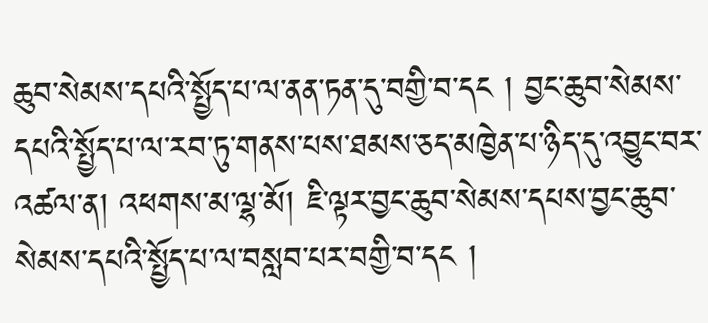ཆུབ་སེམས་དཔའི་སྤྱོད་པ་ལ་ནན་ཏན་དུ་བགྱི་བ་དང ། བྱང་ཆུབ་སེམས་དཔའི་སྤྱོད་པ་ལ་རབ་ཏུ་གནས་པས་ཐམས་ཅད་མཁྱེན་པ་ཉིད་དུ་འབྱུང་བར་འཚལ་ན། འཕགས་མ་ལྷ་མོ། ཇི་ལྟར་བྱང་ཆུབ་སེམས་དཔས་བྱང་ཆུབ་སེམས་དཔའི་སྤྱོད་པ་ལ་བསླབ་པར་བགྱི་བ་དང །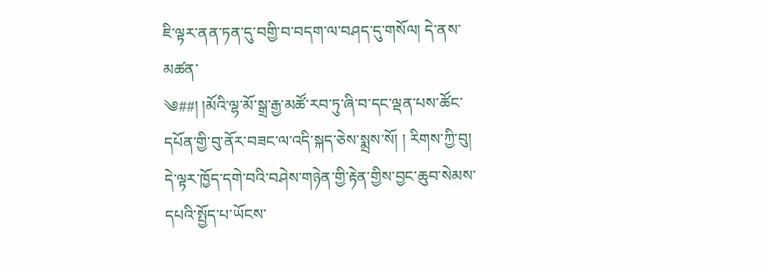ཇི་ལྟར་ནན་ཏན་དུ་བགྱི་བ་བདག་ལ་བཤད་དུ་གསོལ། དེ་ནས་མཚན་
༄##། །མོའི་ལྷ་མོ་སྒྲ་རྒྱ་མཚོ་རབ་ཏུ་ཞི་བ་དང་ལྡན་པས་ཚོང་དཔོན་གྱི་བུ་ནོར་བཟང་ལ་འདི་སྐད་ཅེས་སྨྲས་སོ། ། རིགས་ཀྱི་བུ། དེ་ལྟར་ཁྱོད་དགེ་བའི་བཤེས་གཉེན་གྱི་རྟེན་གྱིས་བྱང་ཆུབ་སེམས་དཔའི་སྤྱོད་པ་ཡོངས་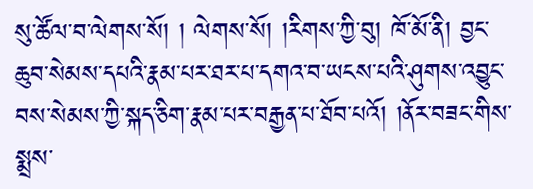སུ་ཚོལ་བ་ལེགས་སོ། ། ལེགས་སོ། །རིགས་ཀྱི་བུ། ཁོ་མོ་ནི། བྱང་ཆུབ་སེམས་དཔའི་རྣམ་པར་ཐར་པ་དགའ་བ་ཡངས་པའི་ཤུགས་འབྱུང་བས་སེམས་ཀྱི་སྐད་ཅིག་རྣམ་པར་བརྒྱན་པ་ཐོབ་པའོ། །ནོར་བཟང་གིས་སྨྲས་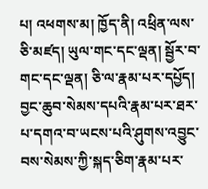པ། འཕགས་མ། ཁྱོད་ནི། འཕྲིན་ལས་ཅི་མཛད། ཡུལ་གང་དང་ལྡན། སྦྱོར་བ་གང་དང་ལྡན། ཅི་ལ་རྣམ་པར་དཔྱོད། བྱང་ཆུབ་སེམས་དཔའི་རྣམ་པར་ཐར་པ་དགའ་བ་ཡངས་པའི་ཤུགས་འབྱུང་བས་སེམས་ཀྱི་སྐད་ཅིག་རྣམ་པར་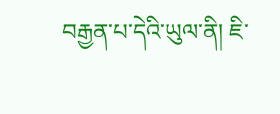བརྒྱན་པ་དེའི་ཡུལ་ནི། ཇི་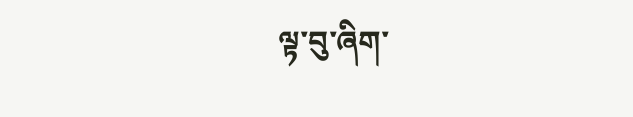ལྟ་བུ་ཞིག་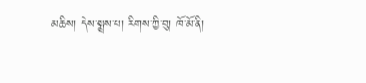མཆིས། དེས་སྨྲས་པ། རིགས་ཀྱི་བུ། ཁོ་མོ་ནི།